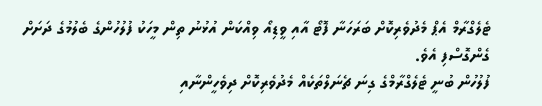ޓެލެގްރާމް އެޕް މެދުވެރިކޮށް ބަރަހަނާ ފޮޓޯ އާއި ވީޑިއޯ ވިއްކަން އުޅުނު ތިން މީހަކު ފުލުހުންގެ ބެލުމުގެ ދަށަށް ގެންގޮސްފި އެވެ.
ފުލުހުން ބުނީ ޓެލެގްރާމްގެ ގިނަ ޗެނަލްތަކެއް މެދުވެރިކޮށް ދިވެހީންނާއި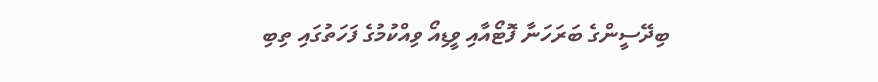ބިދޭސީންގެ ބަރަހަނާ ފޮޓޯއާއި ވީޑިއޯ ވިއްކުމުގެ ފަހަތުގައި ތިބި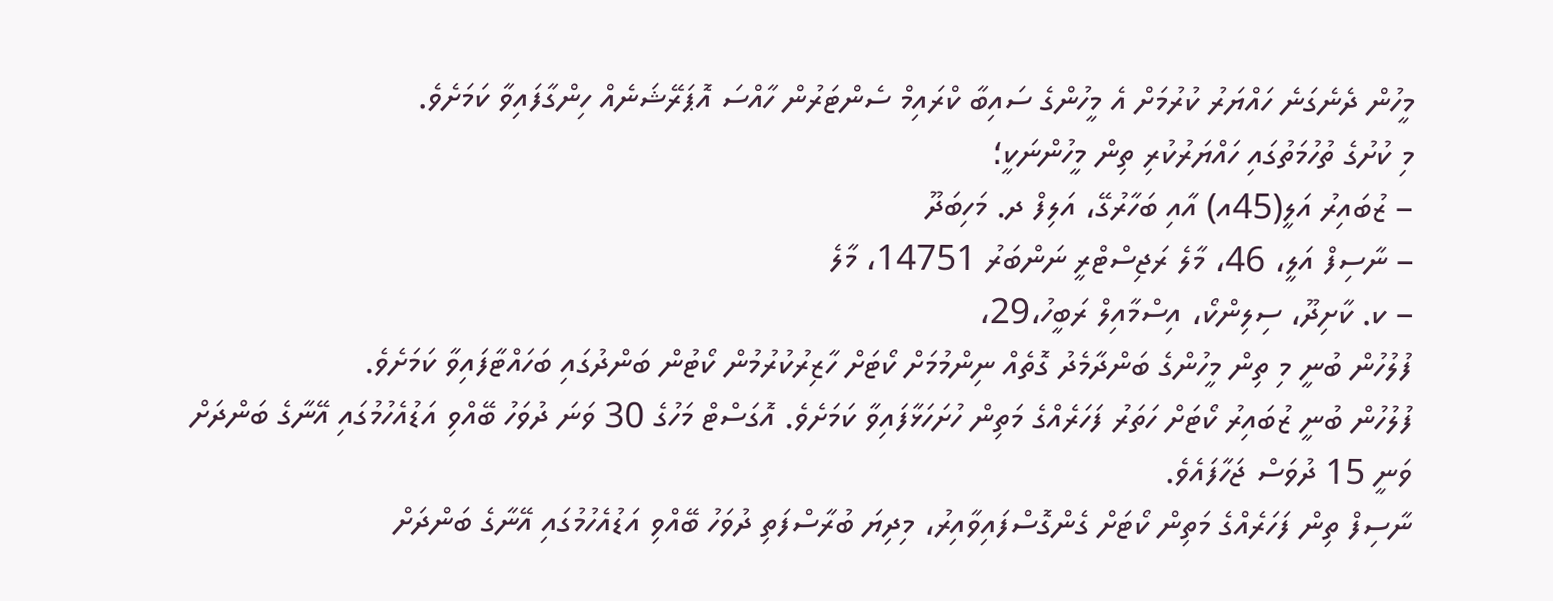މީހުން ދެނެގަނެ ހައްޔަރު ކުރުމަށް އެ މީހުންގެ ސައިބާ ކްރައިމް ސެންޓަރުން ހާއްސަ އޮޕަރޭޝަނެއް ހިންގާފައިވާ ކަމަށެވެ.
މި ކުށުގެ ތުހުމަތުގައި ހައްޔަރުކުރި ތިން މީހުންނަކީ؛
– ޒުބައިރު އަލީ(45އ) އާއި ބަހާރުގޭ، އަލިފް ދ. މަހިބަދޫ
– ނާސިފް އަލީ، 46، މާލެ ރަޖިސްޓްރީ ނަންބަރު 14751، މާލެ
– ކ. ކާށިދޫ، ސިލިންކޯ، އިސްމާއިލް ރަބީހު،29،
ފުލުހުން ބުނީ މި ތިން މީހުންގެ ބަންދާމެދު ގޮތެއް ނިންމުމަށް ކޯޓަށް ހާޒިރުކުރުމުން ކޯޓުން ބަންދުގައި ބަހައްޓާފައިވާ ކަމަށެވެ.
ފުލުހުން ބުނީ ޒުބައިރު ކޯޓަށް ހަތަރު ފަހަރެއްގެ މަތިން ހުށަހަޅާފައިވާ ކަމަށެވެ. އޮގަސްޓް މަހުގެ 30 ވަނަ ދުވަހު ބޭއްވި އަޑުއެހުމުގައި އޭނާގެ ބަންދަށް ވަނީ 15 ދުވަސް ޖަހާފައެވެ.
ނާސިފް ތިން ފަހަރެއްގެ މަތިން ކޯޓަށް ގެންގޮސްފައިވާއިރު، މިދިޔަ ބުރާސްފަތި ދުވަހު ބޭއްވި އަޑުއެހުމުގައި އޭނާގެ ބަންދަށް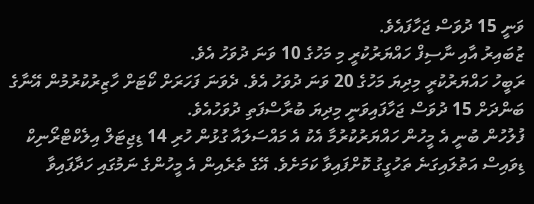ވަނީ 15 ދުވަސް ޖަހާފައެވެ.
ޒުބައިރު އާއި ނާސިފް ހައްޔަރުކުރީ މި މަހުގެ 10 ވަނަ ދުވަހު އެވެ.
ރަބީހު ހައްޔަރުކުރީ މިދިޔަ މަހުގެ 20 ވަނަ ދުވަހު އެވެ. ދެވަނަ ފަހަރަށް ކޯޓަށް ހާޒިރުކުރުމުން އޭނާގެ ބަންދަށް 15 ދުވަސް ޖަހާފައިވަނީ މިދިޔަ ބުރާސްފަތި ދުވަހުއެވެ.
ފުލުހުން ބުނީ އެ މީހުން ހައްޔަރުކުރުމާ އެކު އެ މައްސަލައާ ގުޅުން ހުރި 14 ޑިޖިޓަލް އިލެކްޓްރޯނިކް ޑިވައިސް އަތުލައިގަނެ ތަހުގީގު ކޮށްފައިވާ ކަމަށެވެ. އޭގެ ތެރެއިން އެ މީހުންގެ ނަމުގައި ހަދާފައިވާ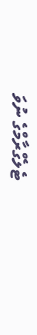ޓެލެގްރާމްގެ ނުވަ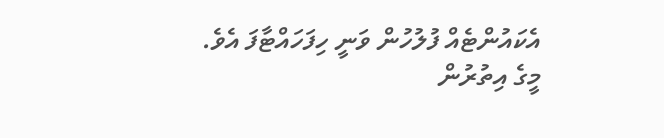އެކައުންޓެއް ފުލުހުން ވަނީ ހިފަހައްޓާފަ އެވެ.
މީގެ އިތުރުން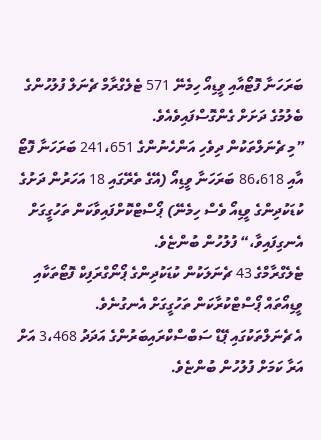ބަރަހަނާ ފޮޓޯއާއި ވީޑިއޯ ހިމެނޭ 571 ޓެލެގްރާމް ޗެނަލް ފުލުހުންގެ ބެލުމުގެ ދަށަށް ގެންގޮސްފައިވެއެވެ.
”މި ޗެނަލްތަކުން ދިވެހި އަންހެނުންގެ 241،651 ބަރަހަނާ ފޮޓޯ އާއި 86،618 ބަރަހަނާ ވީޑިއޯ (އޭގެ ތެރޭގައި 18 އަހަރުން ދަށުގެ ކުޑަކުދިންގެ ވީޑިއޯ ވެސް ހިމެނޭ) ޕޯސްޓްކޮށްފައިވާކަން ތަހުގީގަށް އެނގިފައިވާ،“ ފުލުހުން ބުންޏެވެ.
ޓެލެގްރާމްގެ 43 ޗެނަލަކުން ކުޑަކުދިންގެ ޕޯނޯގްރަފިކް ފޮޓޯތަކާއި ވީޑިއޯތައް ޕޯސްޓްކުރާކަން ތަހުގީގަށް އެނގުނެވެ.
އެ ޗެނަލްތަކުގައި ޕޭޑް ސަބްސްކްރައިބަރުންގެ އަދަދު 3،468 އަށް އަރާ ކަމަށް ފުލުހުން ބުންޏެވެ.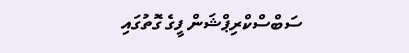ސަބްސްކްރިޕްޝަން ފީގެ ގޮތުގައި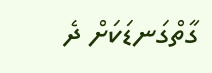ގާތްގަނޑަކަށް ދެ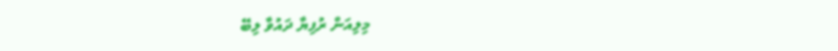މިލިއަން ރުފިޔާ ދައުވާ ލިބޭ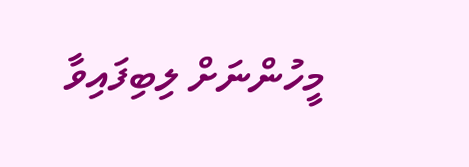މީހުންނަށް ލިބިފައިވާ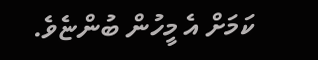ކަމަށް އެ މީހުން ބުންޏެވެ.